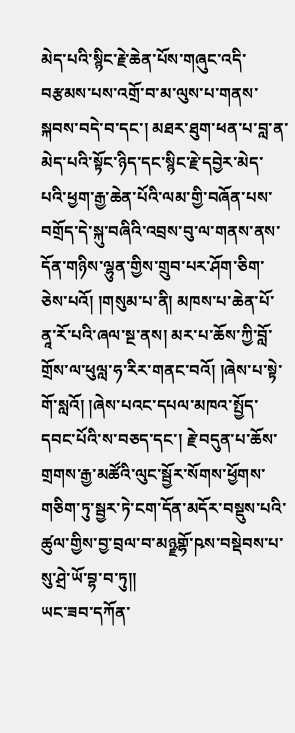མེད་པའི་སྙིང་རྗེ་ཆེན་པོས་གཞུང་འདི་བརྩམས་པས་འགྲོ་བ་མ་ལུས་པ་གནས་སྐབས་བདེ་བ་དང་། མཐར་ཐུག་ཕན་པ་བླ་ན་མེད་པའི་སྟོང་ཉིད་དང་སྙིང་རྗེ་དབྱེར་མེད་པའི་ཕྱག་རྒྱ་ཆེན་པོའི་ལམ་གྱི་བཞོན་པས་བགྲོད་དེ་སྐུ་བཞིའི་འབྲས་བུ་ལ་གནས་ནས་དོན་གཉིས་ལྷུན་གྱིས་གྲུབ་པར་ཤོག་ཅིག་ཅེས་པའོ། །གསུམ་པ་ནི། མཁས་པ་ཆེན་པོ་ནཱ་རོ་པའི་ཞལ་སྔ་ནས། མར་པ་ཆོས་ཀྱི་བློ་གྲོས་ལ་ཕུལླ་ཧ་རིར་གནང་བའོ། །ཞེས་པ་སྟེ་གོ་སླའོ། །ཞེས་པའང་དཔལ་མཁའ་སྤྱོད་དབང་པོའི་ས་བཅད་དང་། རྗེ་བདུན་པ་ཆོས་གྲགས་རྒྱ་མཚོའི་ལུང་སྦྱོར་སོགས་ཕྱོགས་གཅིག་ཏུ་སྦྱར་ཏེ་ངག་དོན་མདོར་བསྡུས་པའི་ཚུལ་གྱིས་བྱ་བྲལ་བ་མཉྫགྷོ་ཥས་བསྡེབས་པ་སུ་ཤྲེ་ཡོ་བྷ་བ་ཏུ།།
ཡང་ཟབ་དཀོན་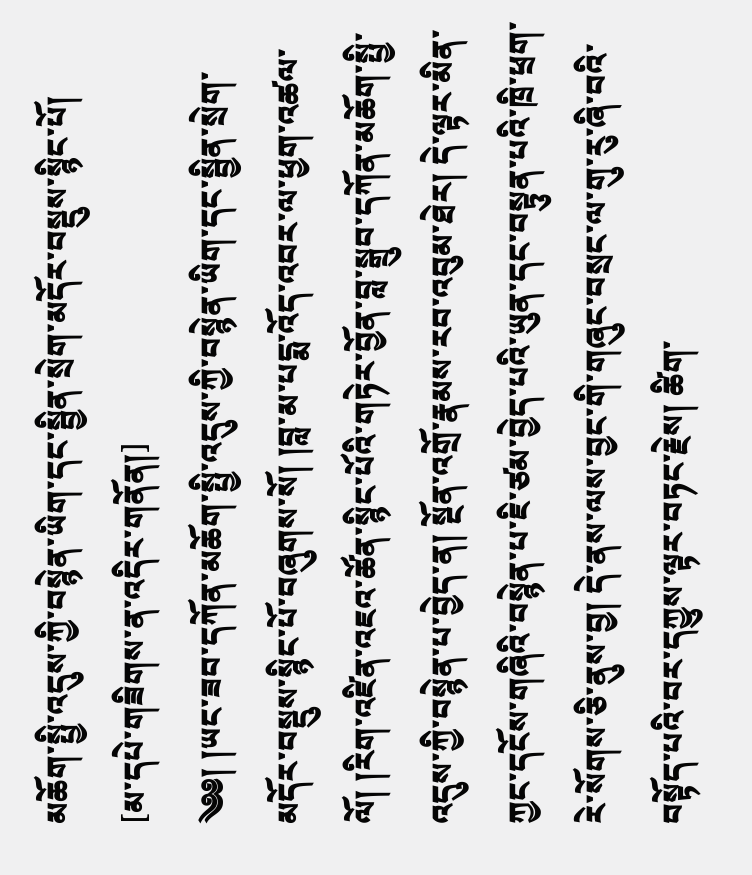མཆོག་སྤྱི་འདུས་ཀྱི་བསྙེན་ཡིག་དང་སྦྱིན་སྲེག་མདོར་བསྡུས་སྙིང་པོ།
[མ་དཔེ་གཟིགས་ན་འདིར་གནོན།]
༄༅། །ཡང་ཟབ་དཀོན་མཆོག་སྤྱི་འདུས་ཀྱི་བསྙེན་ཡིག་དང་སྦྱིན་སྲེག་མདོར་བསྡུས་སྙིང་པོ་བཞུགས་སོ། །བླ་མ་པདྨ་འོད་འབར་ལ་ཕྱག་འཚལ་ལོ། །རིག་འཛིན་འཇའ་ཚོན་སྙིང་པོའི་གཏེར་བྱོན་བླ་སྒྲུབ་དཀོན་མཆོག་སྤྱི་འདུས་ཀྱི་བསྙེན་པ་བྱེད་ན། སྔོན་འགྲོ་རྣམས་རབ་འབུམ་ཐེར། དེ་ལྟར་མིན་ཀྱང་དངོས་གཞིའི་བསྙེན་པ་ཇི་ཙམ་བྱེད་པའི་ཡུན་དང་བསྟུན་པའི་ཁྲི་ཕྲག་རེ་སོགས་ཅི་ནུས་བྱ། དེ་ནས་ལས་བྱང་གི་གཞུང་བསྲང་ལ་གུ་རུ་ཞི་བའི་བསྟོད་པའི་བར་དཀྱུས་ལྟར་བཏང་རྗེས། ཚིག་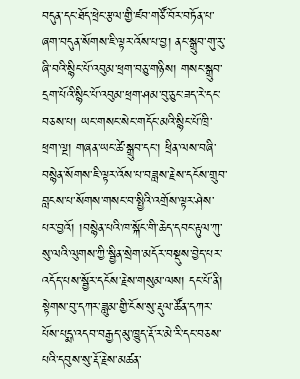བདུན་དང་ཐོད་ཕྲེང་རྩལ་གྱི་ཛབ་གཙོ་བོར་བཏོན་པ་ཞག་བདུན་སོགས་ཇི་ལྟར་འོས་པ་བྱ། ནང་སྒྲུབ་གུ་རུ་ཞི་བའི་སྙིང་པོ་འབུམ་ཕྲག་བཅུ་གཉིས། གསང་སྒྲུབ་དྲག་པོའི་སྙིང་པོ་འབུམ་ཕྲག་ཤམ་བུ་ཅུང་ཟད་རེ་དང་བཅས་པ། ཡང་གསང་སེང་གདོང་མའི་སྙིང་པོ་ཁྲི་ཕྲག་ལྔ། གཞན་ཡང་ཚེ་སྒྲུབ་དང་། ཕྲིན་ལས་བཞི་བསྙེན་སོགས་ཇི་ལྟར་འོས་པ་བཟླས་རྗེས་དངོས་གྲུབ་བླངས་པ་སོགས་གསང་བ་སྤྱིའི་འགྲོས་ལྟར་ཤེས་པར་བྱའོ། །བསྙེན་པའི་ཁ་སྐོང་གི་ཆེད་དབང་རྟུལ་ཀུ་སུ་ལའི་ལུགས་ཀྱི་སྦྱིན་སྲེག་མདོར་བསྡུས་བྱེད་པར་འདོད་པས་སྦྱོར་དངོས་རྗེས་གསུམ་ལས། དང་པོ་ནི། སྟེགས་བུ་དཀར་ཟླུམ་གྱི་ངོས་སུ་རྡུལ་ཚོན་དཀར་པོས་པདྨ་འདབ་བརྒྱད་མུ་ཁྱུད་རྡོ་ར་མེ་རི་དང་བཅས་པའི་དབུས་སུ་རྡོ་རྗེས་མཚན་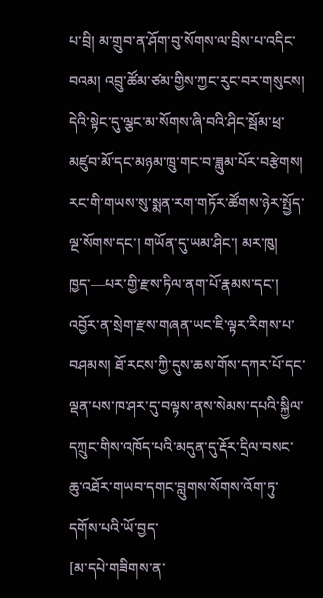པ་བྲི། མ་གྲུབ་ན་ཤོག་བུ་སོགས་ལ་བྲིས་པ་འདིང་བའམ། འབྲུ་ཚོམ་ཙམ་གྱིས་ཀྱང་རུང་བར་གསུངས། དེའི་སྟེང་དུ་ལྕང་མ་སོགས་ཞི་བའི་ཤིང་སྦོམ་ཕྲ་མཛུབ་མོ་དང་མཉམ་ཁྲུ་གང་བ་ཟླུམ་པོར་བརྩེགས། རང་གི་གཡས་སུ་སྨན་རག་གཏོར་ཚོགས་ཉེར་སྤྱོད་ལྔ་སོགས་དང་། གཡོན་དུ་ཡམ་ཤིང་། མར་ཁུ། ཁྱད་—པར་གྱི་རྫས་ཏིལ་ནག་པོ་རྣམས་དང་། འབྱོར་ན་སྲེག་རྫས་གཞན་ཡང་ཇི་ལྟར་རིགས་པ་བཤམས། ཐོ་རངས་ཀྱི་དུས་ཆས་གོས་དཀར་པོ་དང་ལྡན་པས་ཁ་ཤར་དུ་བལྟས་ནས་སེམས་དཔའི་སྐྱིལ་དཀྲུང་གིས་འཁོད་པའི་མདུན་དུ་རྡོར་དྲིལ་བསང་ཆུ་འཐོར་གཡབ་དགང་བླུགས་སོགས་འོག་ཏུ་དགོས་པའི་ཡོ་བྱད་
[མ་དཔེ་གཟིགས་ན་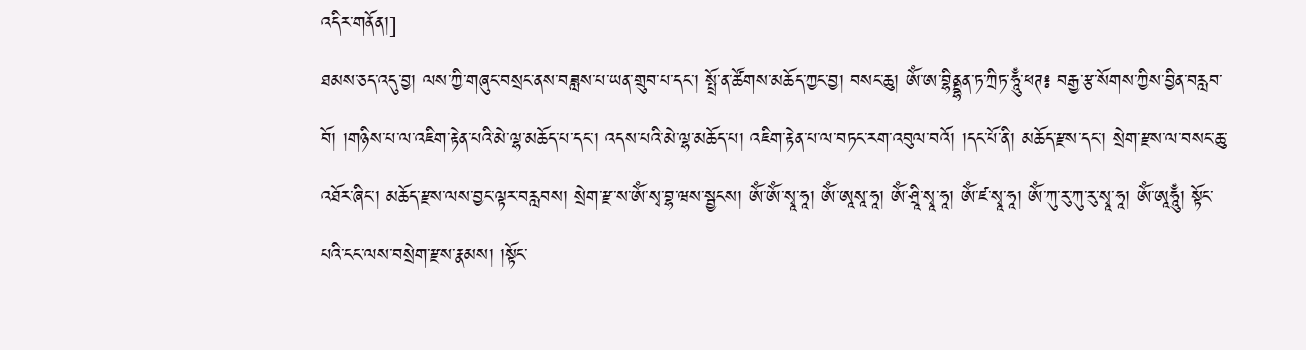འདིར་གནོན།]
ཐམས་ཅད་འདུ་བྱ། ལས་ཀྱི་གཞུང་བསྲང་ནས་བཟླས་པ་ཡན་གྲུབ་པ་དང་། སྤྲོ་ན་ཚོགས་མཆོད་ཀྱང་བྱ། བསང་ཆུ། ཨོཾ་ཨ་བྷིནྡྷན་ཏ་ཀྲིཏ་ཧཱུྃ་ཕཊ༔ བརྒྱ་རྩ་སོགས་ཀྱིས་བྱིན་བརླབ་བོ། །གཉིས་པ་ལ་འཇིག་རྟེན་པའི་མེ་ལྷ་མཆོད་པ་དང་། འདས་པའི་མེ་ལྷ་མཆོད་པ། འཇིག་རྟེན་པ་ལ་བཏང་རག་འབུལ་བའོ། །དང་པོ་ནི། མཆོད་རྫས་དང་། སྲེག་རྫས་ལ་བསང་ཆུ་འཐོར་ཞིང་། མཆོད་རྫས་ལས་བྱང་ལྟར་བརླབས། སྲེག་རྫ་ས་ཨོཾ་སྭ་བྷ་ཝས་སྦྱངས། ཨོཾ་ཨོཾ་སྭཱ་ཧཱ། ཨོཾ་ཨཱསཱ་ཧཱ། ཨོཾ་ཤྲཱི་སྭཱ་ཧཱ། ཨོཾ་ཛ་སྭཱ་ཧཱ། ཨོཾ་ཀུ་རུ་ཀུ་རུ་སྭཱ་ཧཱ། ཨོཾ་ཨཱཧཱུྃ། སྟོང་པའི་ངང་ལས་བསྲེག་རྫས་རྣམས། །སྟོང་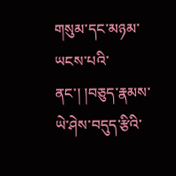གསུམ་དང་མཉམ་ཡངས་པའི་ནང་། །བཅུད་རྣམས་ཡེ་ཤེས་བདུད་རྩིའི་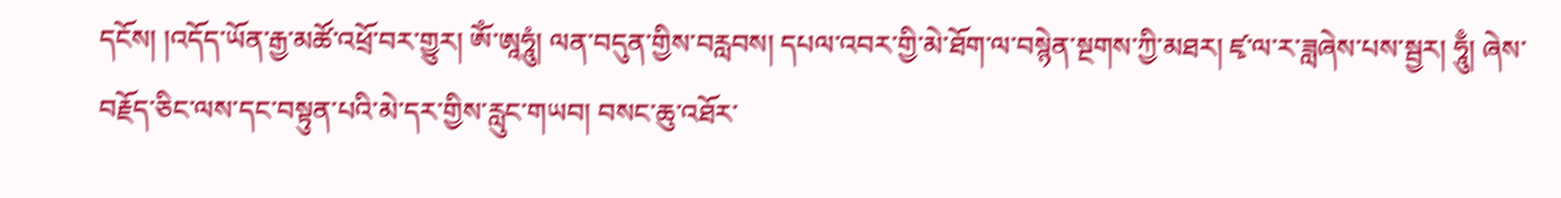དངོས། །འདོད་ཡོན་རྒྱ་མཚོ་འཕྲོ་བར་གྱུར། ཨོཾ་ཨཱཧཱུཾ། ལན་བདུན་གྱིས་བརླབས། དཔལ་འབར་གྱི་མེ་ཐོག་ལ་བསྙེན་སྔགས་ཀྱི་མཐར། ཛྭ་ལ་ར་ཟླཞེས་པས་སྦྱར། ཧཱུྃ། ཞེས་བརྗོད་ཅིང་ལས་དང་བསྟུན་པའི་མེ་དར་གྱིས་རླུང་གཡབ། བསང་ཆུ་འཐོར་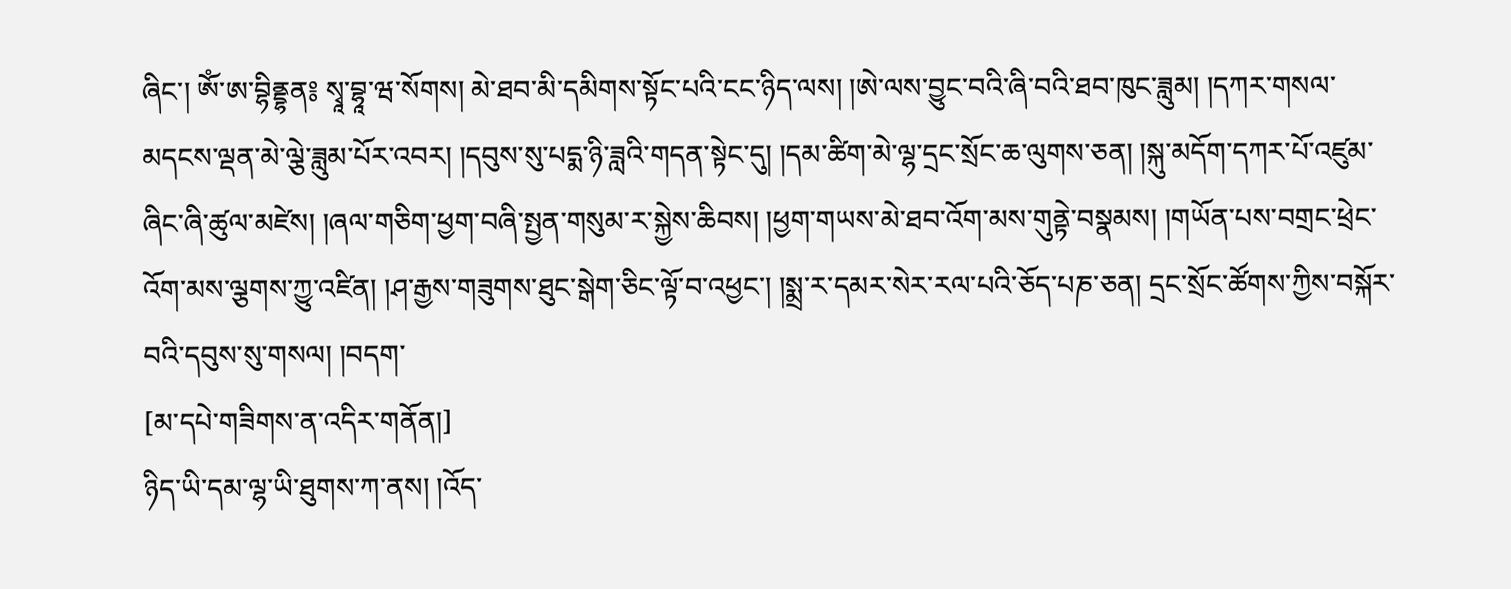ཞིང་། ཨོཾ་ཨ་བྷིནྡྷན༔ སྭཱ་བྷཱ་ཝ་སོགས། མེ་ཐབ་མི་དམིགས་སྟོང་པའི་ངང་ཉིད་ལས། །ཨེ་ལས་བྱུང་བའི་ཞི་བའི་ཐབ་ཁུང་ཟླུམ། །དཀར་གསལ་མདངས་ལྡན་མེ་ལྕེ་ཟླུམ་པོར་འབར། །དབུས་སུ་པདྨ་ཉི་ཟླའི་གདན་སྟེང་དུ། །དམ་ཚིག་མེ་ལྷ་དྲང་སྲོང་ཆ་ལུགས་ཅན། །སྐུ་མདོག་དཀར་པོ་འཛུམ་ཞིང་ཞི་ཚུལ་མཛེས། །ཞལ་གཅིག་ཕྱག་བཞི་སྤྱན་གསུམ་ར་སྐྱེས་ཆིབས། །ཕྱག་གཡས་མེ་ཐབ་འོག་མས་གུནྟེ་བསྣམས། །གཡོན་པས་བགྲང་ཕྲེང་འོག་མས་ལྕགས་ཀྱུ་འཛིན། །ཤ་རྒྱས་གཟུགས་ཐུང་སྒེག་ཅིང་ལྟོ་བ་འཕྱང་། །སྨྲ་ར་དམར་སེར་རལ་པའི་ཅོད་པཎ་ཅན། དྲང་སྲོང་ཚོགས་ཀྱིས་བསྐོར་བའི་དབུས་སུ་གསལ། །བདག་
[མ་དཔེ་གཟིགས་ན་འདིར་གནོན།]
ཉིད་ཡི་དམ་ལྷ་ཡི་ཐུགས་ཀ་ནས། །འོད་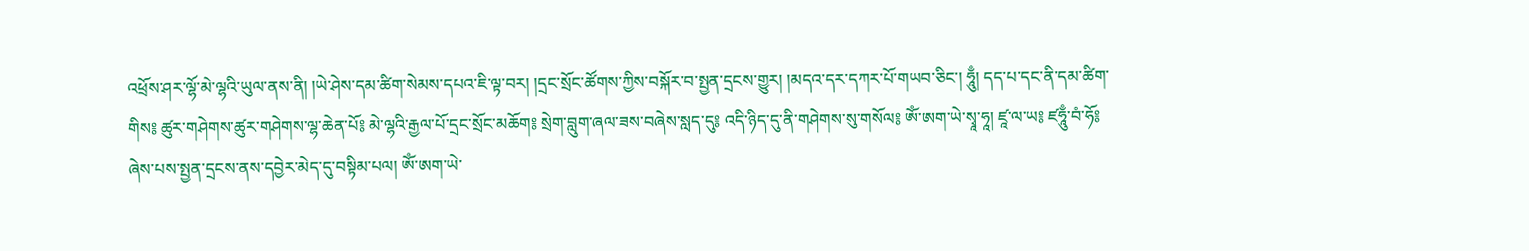འཕྲོས་ཤར་ལྷོ་མེ་ལྷའི་ཡུལ་ནས་ནི། །ཡེ་ཤེས་དམ་ཚིག་སེམས་དཔའ་ཇི་ལྟ་བར། །དྲང་སྲོང་ཚོགས་ཀྱིས་བསྐོར་བ་སྤྱན་དྲངས་གྱུར། །མདའ་དར་དཀར་པོ་གཡབ་ཅིང་། ཧཱུྃ། དད་པ་དང་ནི་དམ་ཚིག་གིས༔ ཚུར་གཤེགས་ཚུར་གཤེགས་ལྷ་ཆེན་པོ༔ མེ་ལྷའི་རྒྱལ་པོ་དྲང་སྲོང་མཆོག༔ སྲེག་བླུག་ཞལ་ཟས་བཞེས་སླད་དུ༔ འདི་ཉིད་དུ་ནི་གཤེགས་སུ་གསོལ༔ ཨོཾ་ཨག་ཡེ་སྭཱ་ཧཱ། ཛཱ་ལ་ཡ༔ ཛཧཱུྃ་བཾ་ཧོ༔ ཞེས་པས་སྤྱན་དྲངས་ནས་དབྱེར་མེད་དུ་བསྟིམ་པལ། ཨོཾ་ཨག་ཡེ་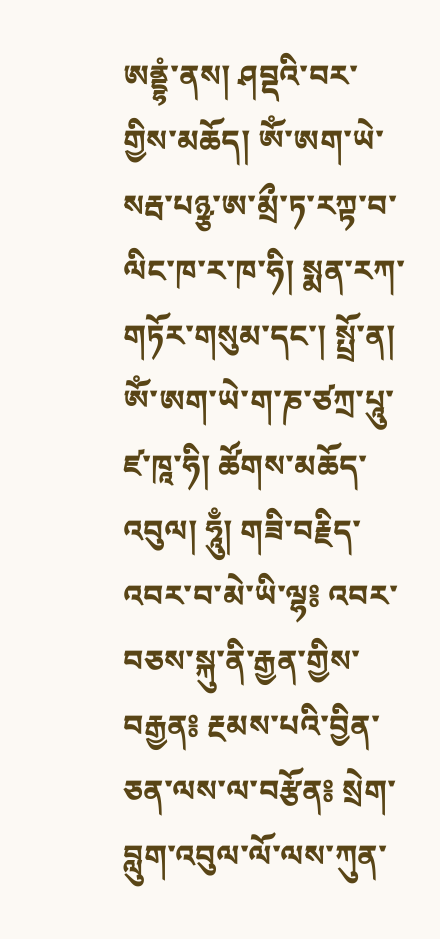ཨནྡྷཾ་ནས། ཤབྡའི་བར་གྱིས་མཆོད། ཨོཾ་ཨག་ཡེ་སརྦ་པཉྩ་ཨ་མྲྀ་ཏ་རཀྟ་བ་ལིང་ཁ་ར་ཁ་ཧི། སྨན་རཀ་གཏོར་གསུམ་དང་། སྤྲོ་ན། ཨོཾ་ཨག་ཡེ་ག་ཎ་ཙཀྲ་པཱུ་ཛ་ཁཱ་ཧི། ཚོགས་མཆོད་འབུལ། ཧཱུྃ། གཟི་བརྗིད་འབར་བ་མེ་ཡི་ལྷ༔ འབར་བཅས་སྐུ་ནི་རྒྱན་གྱིས་བརྒྱན༔ རྔམས་པའི་བྱིན་ཅན་ལས་ལ་བརྩོན༔ སྲེག་བླུག་འབུལ་ལོ་ལས་ཀུན་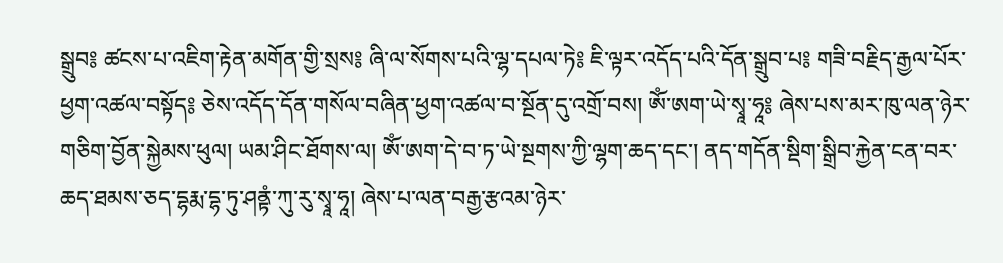སྒྲུབ༔ ཚངས་པ་འཇིག་རྟེན་མགོན་གྱི་སྲས༔ ཞི་ལ་སོགས་པའི་ལྷ་དཔལ་ཏེ༔ ཇི་ལྟར་འདོད་པའི་དོན་སྒྲུབ་པ༔ གཟི་བརྗིད་རྒྱལ་པོར་ཕྱག་འཚལ་བསྟོད༔ ཅེས་འདོད་དོན་གསོལ་བཞིན་ཕྱག་འཚལ་བ་སྔོན་དུ་འགྲོ་བས། ཨོཾ་ཨག་ཡེ་སྭཱ་ཧཱ༔ ཞེས་པས་མར་ཁུ་ལན་ཉེར་གཅིག་བྱོན་སྐྱེམས་ཕུལ། ཡམ་ཤིང་ཐོགས་ལ། ཨོཾ་ཨག་དེ་བ་ཏ་ཡེ་སྔགས་ཀྱི་ལྷག་ཆད་དང་། ནད་གདོན་སྡིག་སྒྲིབ་རྐྱེན་ངན་བར་ཆད་ཐམས་ཅད་དྷརྨ་དྷ་ཏུ་ཤནྟཾ་ཀུ་རུ་སྭཱ་ཧཱ། ཞེས་པ་ལན་བརྒྱ་རྩའམ་ཉེར་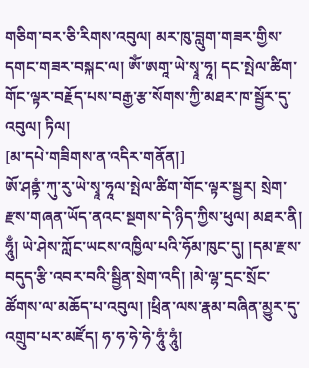གཅིག་བར་ཅི་རིགས་འབུལ། མར་ཁུ་བླུག་གཟར་གྱིས་དགང་གཟར་བསྐང་ལ། ཨོཾ་ཨགཱ་ཡེ་སྭཱ་ཧཱ། དང་སྤེལ་ཚིག་གོང་ལྟར་བརྗོད་པས་བརྒྱ་རྩ་སོགས་ཀྱི་མཐར་ཁ་སྦྱོར་དུ་འབུལ། ཏིལ།
[མ་དཔེ་གཟིགས་ན་འདིར་གནོན།]
ཨོ་ཤནྟཾ་ཀུ་རུ་ཡེ་སྭཱ་ཧཱལ་སྤེལ་ཚིག་གོང་ལྟར་སྦྱར། སྲེག་རྫས་གཞན་ཡོད་ནའང་སྔགས་དེ་ཉིད་ཀྱིས་ཕུལ། མཐར་ནི། ཧཱུྃ། ཡེ་ཤེས་ཀློང་ཡངས་འཁྱིལ་པའི་ཧོམ་ཁུང་དུ། །དམ་རྫས་བདུད་རྩི་འབར་བའི་སྦྱིན་སྲེག་འདི། །མེ་ལྷ་དྲང་སྲོང་ཚོགས་ལ་མཆོད་པ་འབུལ། །ཕྲིན་ལས་རྣམ་བཞིན་མྱུར་དུ་འགྲུབ་པར་མཛོད། ཧ་ཧ་ཧེ་ཧེ་ཧཱུཾ་ཧཱུཾ།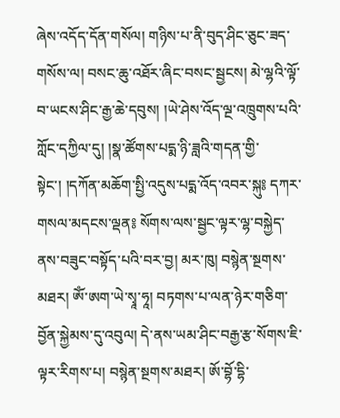ཞེས་འདོད་དོན་གསོལ། གཉིས་པ་ནི་བུད་ཤིང་ཅུང་ཟད་གསོས་ལ། བསང་ཆུ་འཐོར་ཞིང་བསང་སྦྱངས། མེ་ལྷའི་ལྟོ་བ་ཡངས་ཤིང་རྒྱ་ཆེ་དབུས། །ཡེ་ཤེས་འོད་ལྔ་འཁྲུགས་པའི་ཀློང་དཀྱིལ་དུ། །སྣ་ཚོགས་པདྨ་ཉི་ཟླའི་གདན་གྱི་སྟེང་། །དཀོན་མཆོག་སྤྱི་འདུས་པདྨ་འོད་འབར་སྐུ༔ དཀར་གསལ་མདངས་ལྡན༔ སོགས་ལས་སྦྱང་ལྟར་ལྷ་བསྐྱེད་ནས་བཟུང་བསྟོད་པའི་བར་བྱ། མར་ཁུ། བསྙེན་སྔགས་མཐར། ཨོཾ་ཨག་ཡེ་སྭཱ་ཧཱ། བཏགས་པ་ལན་ཉེར་གཅིག་བྱོན་སྐྱེམས་དུ་འབུལ། དེ་ནས་ཡམ་ཤིང་བརྒྱ་རྩ་སོགས་ཇི་ལྟར་རིགས་པ། བསྙེན་སྔགས་མཐར། ཨོ་བྷོ་དྷི་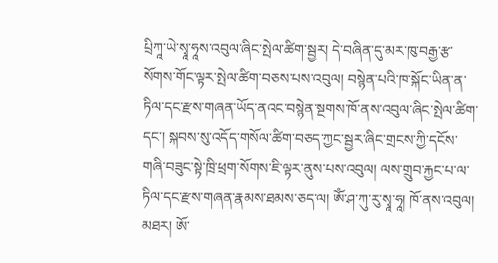པྲིཀཱ་ཡེ་སྭཱ་ཧཱས་འབུལ་ཞིང་སྤེལ་ཚིག་སྦྱར། དེ་བཞིན་དུ་མར་ཁུ་བརྒྱ་རྩ་སོགས་གོང་ལྟར་སྤེལ་ཚིག་བཅས་པས་འབུལ། བསྙེན་པའི་ཁ་སྐོང་ཡིན་ན་ཏིལ་དང་རྫས་གཞན་ཡོད་ནའང་བསྙེན་སྔགས་ཁོ་ནས་འབུལ་ཞིང་སྤེལ་ཚིག་དང་། སྐབས་སུ་འདོད་གསོལ་ཚིག་བཅད་ཀྱང་སྦྱར་ཞིང་གྲངས་ཀྱི་དངོས་གཞི་བཟུང་སྟེ་ཁྲི་ཕྲག་སོགས་ཇི་ལྟར་ནུས་པས་འབུལ། ལས་གྲུབ་རྐྱང་པ་ལ་ཏིལ་དང་རྫས་གཞན་རྣམས་ཐམས་ཅད་ལ། ཨོཾ་ཤ་ཀུ་རུ་སྭཱ་ཧཱ། ཁོ་ནས་འབུལ། མཐར། ཨོ་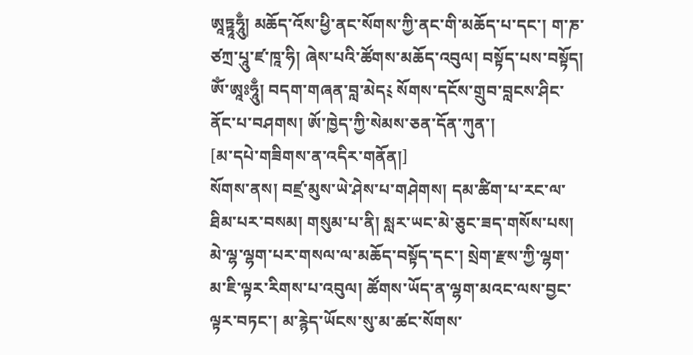ཨཱཏྟཱཧཱུྃ། མཆོད་འོས་ཕྱི་ནང་སོགས་ཀྱི་ནང་གི་མཆོད་པ་དང་། ག་ཎ་ཙཀྲ་པཱུ་ཛ་ཁཱ་ཧི། ཞེས་པའི་ཚོགས་མཆོད་འབུལ། བསྟོད་པས་བསྟོད། ཨོཾ་ཨཱཿཧཱུྃ། བདག་གཞན་བླ་མེད༴ སོགས་དངོས་གྲུབ་བླངས་ཤིང་ནོང་པ་བཤགས། ཨོ་ཁྱེད་ཀྱི་སེམས་ཅན་དོན་ཀུན་།
[མ་དཔེ་གཟིགས་ན་འདིར་གནོན།]
སོགས་ནས། བཛྲ་མུས་ཡེ་ཤེས་པ་གཤེགས། དམ་ཚིག་པ་རང་ལ་ཐིམ་པར་བསམ། གསུམ་པ་ནི། སླར་ཡང་མེ་ཅུང་ཟད་གསོས་པས། མེ་ལྷ་ལྷག་པར་གསལ་ལ་མཆོད་བསྟོད་དང་། སྲེག་རྫས་ཀྱི་ལྷག་མ་ཇི་ལྟར་རིགས་པ་འབུལ། ཚོགས་ཡོད་ན་ལྷག་མའང་ལས་བྱང་ལྟར་བཏང་། མ་རྙེད་ཡོངས་སུ་མ་ཚང་སོགས་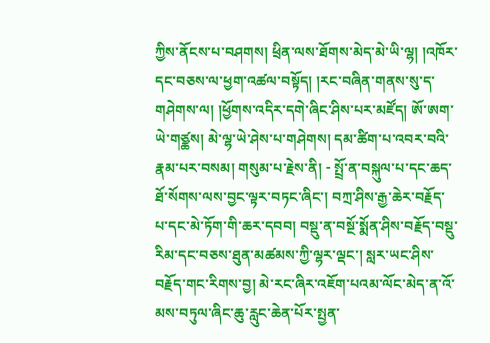ཀྱིས་ནོངས་པ་བཤགས། ཕྲིན་ལས་ཐོགས་མེད་མེ་ཡི་ལྷ། །འཁོར་དང་བཅས་ལ་ཕྱག་འཚལ་བསྟོད། །རང་བཞིན་གནས་སུ་ད་གཤེགས་ལ། །ཕྱོགས་འདིར་དགེ་ཞིང་ཤིས་པར་མཛོད། ཨོ་ཨག་ཡེ་གཙྪས། མེ་ལྷ་ཡེ་ཤེས་པ་གཤེགས། དམ་ཚིག་པ་འབར་བའི་རྣམ་པར་བསམ། གསུམ་པ་རྗེས་ནི། - སྤྲོ་ན་བསྐུལ་པ་དང་ཆད་ཐོ་སོགས་ལས་བྱང་ལྟར་བཏང་ཞིང་། བཀྲ་ཤིས་རྒྱ་ཆེར་བརྗོད་པ་དང་མེ་ཏོག་གི་ཆར་དབབ། བསྡུ་ན་བསྔོ་སྨོན་ཤིས་བརྗོད་བསྡུ་རིམ་དང་བཅས་ཐུན་མཚམས་ཀྱི་ལྷར་ལྡང་། སླར་ཡང་ཤིས་བརྗོད་གང་རིགས་བྱ། མེ་རང་ཞིར་འཇོག་པའམ་ལོང་མེད་ན་འོ་མས་བཏུལ་ཞིང་ཆུ་རླུང་ཆེན་པོར་སྤྱན་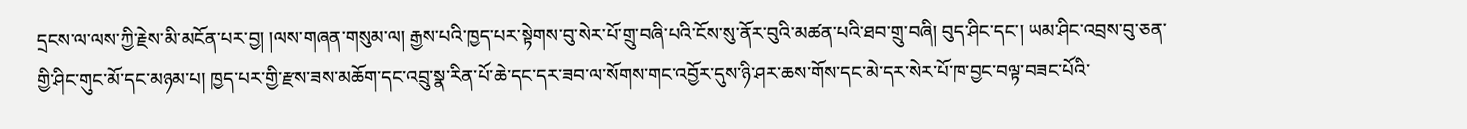དྲངས་ལ་ལས་ཀྱི་རྗེས་མི་མངོན་པར་བྱ། །ལས་གཞན་གསུམ་ལ། རྒྱས་པའི་ཁྱད་པར་སྟེགས་བུ་སེར་པོ་གྲུ་བཞི་པའི་ངོས་སུ་ནོར་བུའི་མཚན་པའི་ཐབ་གྲུ་བཞི། བུད་ཤིང་དང་། ཡམ་ཤིང་འབྲས་བུ་ཅན་གྱི་ཤིང་གུང་མོ་དང་མཉམ་པ། ཁྱད་པར་གྱི་རྫས་ཟས་མཆོག་དང་འབྲུ་སྣ་རིན་པོ་ཆེ་དང་དར་ཟབ་ལ་སོགས་གང་འབྱོར་དུས་ཉི་ཤར་ཆས་གོས་དང་མེ་དར་སེར་པོ་ཁ་བྱང་བལྟ་བཟང་པོའི་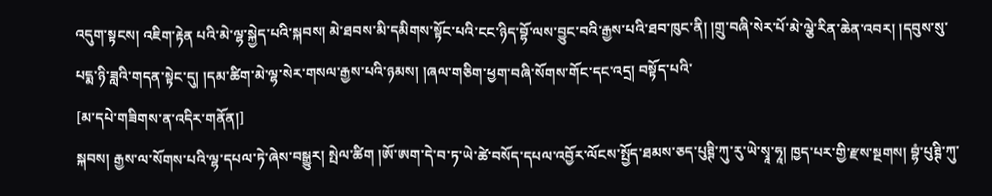འདུག་སྟངས། འཇིག་རྟེན པའི་མེ་ལྷ་སྐྱེད་པའི་སྐབས། མེ་ཐབས་མི་དམིགས་སྟོང་པའི་ངང་ཉིད་བྷོ་ལས་བྱུང་བའི་རྒྱས་པའི་ཐབ་ཁུང་ནི། །གྲུ་བཞི་སེར་པོ་མེ་ལྕེ་རིན་ཆེན་འབར། །དབུས་སུ་པདྨ་ཉི་ཟླའི་གདན་སྟེང་དུ། །དམ་ཚིག་མེ་ལྷ་སེར་གསལ་རྒྱས་པའི་ཉམས། །ཞལ་གཅིག་ཕྱག་བཞི་སོགས་གོང་དང་འདྲ། བསྟོད་པའི་
[མ་དཔེ་གཟིགས་ན་འདིར་གནོན།]
སྐབས། རྒྱས་ལ་སོགས་པའི་ལྷ་དཔལ་ཏེ་ཞེས་བསྒྱུར། སྤེལ་ཚིག །ཨོ་ཨག་དེ་བ་ཏ་ཡེ་ཚེ་བསོད་དཔལ་འབྱོར་ལོངས་སྤྱོད་ཐམས་ཅད་པུཊྚི་ཀུ་རུ་ཡེ་སྭཱ་ཧཱ། ཁྱད་པར་གྱི་རྫས་སྔགས། བྷཾ་པུཊྚི་ཀུ་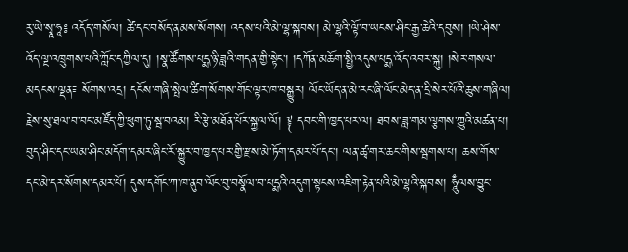རུ་ཡེ་སྭཱ་ཧཱ༔ འདོད་གསོལ། ཚེ་དང་བསོད་ནམས་སོགས། འདས་པའི་མེ་ལྷ་སྐབས། མེ་ལྷའི་ལྟོ་བ་ཡངས་ཤིང་རྒྱ་ཆེའི་དབུས། །ཡེ་ཤེས་འོད་ལྔ་འཁྲུགས་པའི་ཀློང་དཀྱིལ་དུ། །སྣ་ཚོགས་པདྨ་ཉི་ཟླའི་གདན་གྱི་སྟེང་། །དཀོན་མཆོག་སྤྱི་འདུས་པདྨ་འོད་འབར་སྐུ། །སེར་གསལ་མདངས་ལྡན༴ སོགས་འདྲ། དངོས་གཞི་སྤེལ་ཚིག་སོགས་གོང་ལྟར་ཁ་བསྒྱུར། ལོང་ཡོད་ན་མེ་རང་ཞི་ལོང་མེད་ན་དྲི་སེར་པོའི་ཆུས་གཞིལ། རྗེས་སུ་ཐལ་བ་བང་མཛོད་ཀྱི་ཕུག་ཏུ་སྦ་བའམ། རི་རྩེ་མཐོན་པོར་སྐྱལ་ལོ། ༈ དབང་གི་ཁྱད་པར་ལ། ཐབས་ཟླ་གམ་ལྕགས་ཀྱུའི་མཚན་པ། བུད་ཤིང་དང་ཡམ་ཤིང་མདོག་དམར་ཞིང་རོ་སྐྱུར་བ་ཁྱད་པར་གྱི་རྫས་མེ་ཏོག་དམར་པོ་དང་། ལན་ཚྭ་གར་ཆང་གིས་སྦགས་པ། ཆས་གོས་དང་མེ་དར་སོགས་དམར་པོ། དུས་དགོང་ཀ་ཁ་ནུབ་ལོང་བུ་བསྣོལ་བ་པདྨའི་འདུག་སྟངས་འཇིག་རྟེན་པའི་མེ་ལྷའི་སྐབས། ཧཱུྃལས་བྱུང་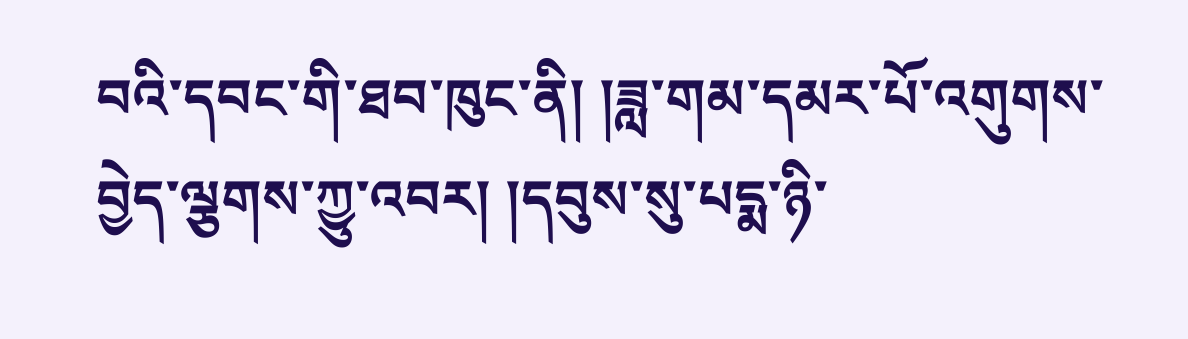བའི་དབང་གི་ཐབ་ཁུང་ནི། །ཟླ་གམ་དམར་པོ་འགུགས་བྱེད་ལྕགས་ཀྱུ་འབར། །དབུས་སུ་པདྨ་ཉི་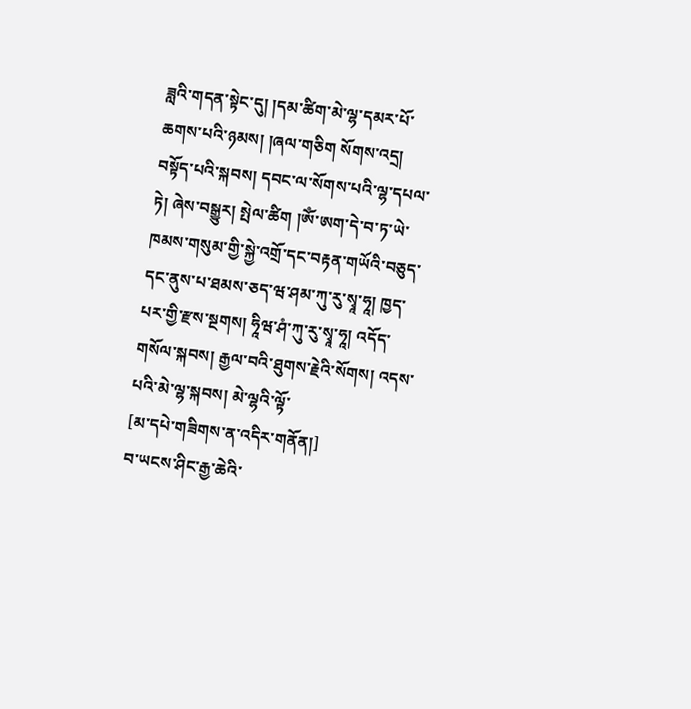ཟླའི་གདན་སྟེང་དུ། །དམ་ཚིག་མེ་ལྷ་དམར་པོ་ཆགས་པའི་ཉམས། །ཞལ་གཅིག སོགས་འདྲ། བསྟོད་པའི་སྐབས། དབང་ལ་སོགས་པའི་ལྷ་དཔལ་ཏེ། ཞེས་བསྒྱུར། སྤེལ་ཚིག །ཨོཾ་ཨག་དེ་བ་ཏ་ཡེ་ཁམས་གསུམ་གྱི་སྐྱེ་འགྲོ་དང་བརྟན་གཡོའི་བཅུད་དང་ནུས་པ་ཐམས་ཅད་ཝ་ཤམ་ཀུ་རུ་སྭཱ་ཧཱ། ཁྱད་པར་གྱི་རྫས་སྔགས། ཧཱིཝ་ཤཾ་ཀུ་རུ་སྭཱ་ཧཱ། འདོད་གསོལ་སྐབས། རྒྱལ་བའི་ཐུགས་རྗེའི་སོགས། འདས་པའི་མེ་ལྷ་སྐབས། མེ་ལྷའི་ལྟོ་
[མ་དཔེ་གཟིགས་ན་འདིར་གནོན།]
བ་ཡངས་ཤིང་རྒྱ་ཆེའི་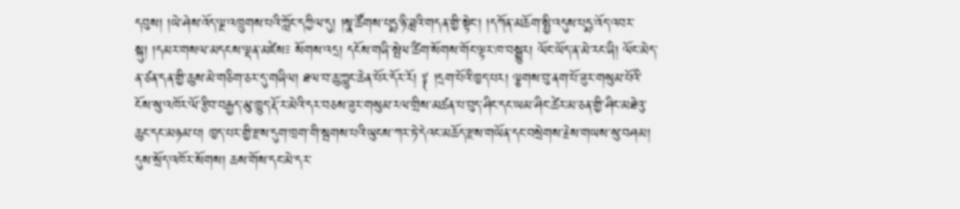དབུས། །ཡེ་ཤེས་འོད་ལྔ་འཁྲུགས་པའི་ཀློང་དཀྱིལ་དུ། །སྣ་ཚོགས་པདྨ་ཉི་ཟླའི་གདན་གྱི་སྟེང་། །དཀོན་མཆོག་སྤྱི་འདུས་པདྨ་འོད་འབར་སྐུ། །དམར་གསལ་མདངས་ལྡན་མཛེས༴ སོགས་འདྲ། དངོས་གཞི་སྤེལ་ཚིག་སོགས་གོང་ལྟར་ཁ་བསྒྱུར། ལོང་ཡོད་ན་མེ་རང་ཞི། ལོང་མེད་ན་ཙན་དན་གྱི་ཆུས་མེ་གཅིག་ཅར་དུ་གཞིལ། ཐལ་བ་ཆུ་ཀླུང་ཆེན་པོར་དོར་རོ། ༈ །དྲག་པོའི་ཁྱད་པར། ལྕགས་བུ་ནག་པོ་ཟུར་གསུམ་པོའི་ངོས་སུ་འཁོར་ལོ་རྩིབ་བརྒྱད་མུ་ཁྱུད་རྡོ་ར་མེའི་དར་བཅས་ཟུར་གསུམ་རལ་གྲིས་མཚན་པ་བུད་ཤིང་དང་ཡམ་ཤིང་ཚེར་མ་ཅན་གྱི་ཤིང་མཐེའུ་ཆུང་དང་མཉམ་པ། ཁྱད་པར་གྱི་རྫས་དུག་ཁྲག་གི་སྦགས་པའི་ཡུངས་ཀར་ཏེ་དེའང་མཆོད་རྫས་གཡོན་དང་བསྲེགས་རྗེས་གཡས་སུ་བཤམ། དུས་སྲོད་འཁོར་སོགས། ཆས་གོས་དང་མེ་དར་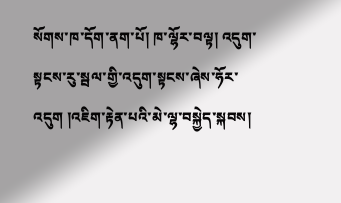སོགས་ཁ་དོག་ནག་པོ། ཁ་ལྷོར་བལྟ། འདུག་སྟངས་རུ་སྦལ་གྱི་འདུག་སྟངས་ཞེས་ཧོར་འདུག །འཇིག་རྟེན་པའི་མེ་ལྷ་བསྐྱེད་སྐབས།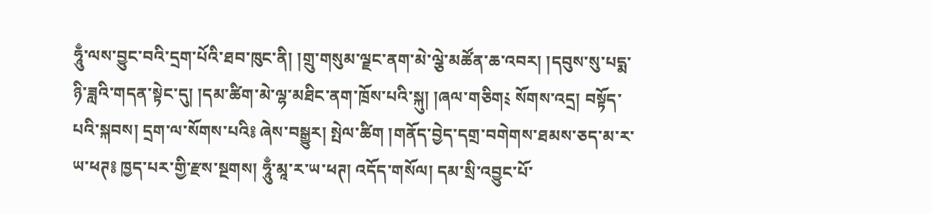ཧཱུྃ་ལས་བྱུང་བའི་དྲག་པོའི་ཐབ་ཁུང་ནི། །གྲུ་གསུམ་ལྗང་ནག་མེ་ལྕེ་མཚོན་ཆ་འབར། །དབུས་སུ་པདྨ་ཉི་ཟླའི་གདན་སྟེང་དུ། །དམ་ཚིག་མེ་ལྷ་མཐིང་ནག་ཁྲོས་པའི་སྐུ། །ཞལ་གཅིག༴ སོགས་འདྲ། བསྟོད་པའི་སྐབས། དྲག་ལ་སོགས་པའི༔ ཞེས་བསྒྱུར། སྤེལ་ཚིག །གནོད་བྱེད་དགྲ་བགེགས་ཐམས་ཅད་མ་ར་ཡ་ཕཊ༔ ཁྱད་པར་གྱི་རྫས་སྔགས། ཧཱུྃ་མཱ་ར་ཡ་ཕཊ། འདོད་གསོལ། དམ་སྲི་འབྱུང་པོ་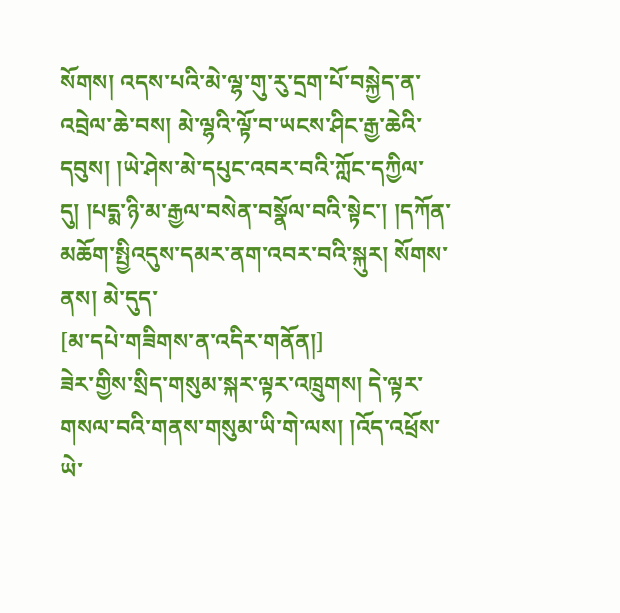སོགས། འདས་པའི་མེ་ལྷ་གུ་རུ་དྲག་པོ་བསྐྱེད་ན་འབྲེལ་ཆེ་བས། མེ་ལྷའི་ལྟོ་བ་ཡངས་ཤིང་རྒྱ་ཆེའི་དབུས། །ཡེ་ཤེས་མེ་དཔུང་འབར་བའི་ཀློང་དཀྱིལ་དུ། །པདྨ་ཉི་མ་རྒྱལ་བསེན་བསྣོལ་བའི་སྟེང་། །དཀོན་མཆོག་སྤྱིའདུས་དམར་ནག་འབར་བའི་སྐུར། སོགས་ནས། མེ་དུད་
[མ་དཔེ་གཟིགས་ན་འདིར་གནོན།]
ཟེར་གྱིས་སྲིད་གསུམ་སྐར་ལྟར་འཁྲུགས། དེ་ལྟར་གསལ་བའི་གནས་གསུམ་ཡི་གེ་ལས། །འོད་འཕྲོས་ཡེ་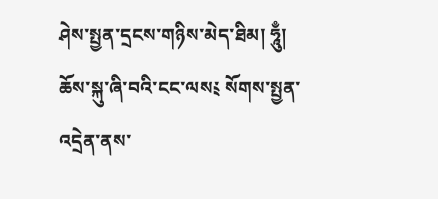ཤེས་སྤྱན་དྲངས་གཉིས་མེད་ཐིམ། ཧཱུྃ། ཆོས་སྐུ་ཞི་བའི་ངང་ལས༴ སོགས་སྤྱན་འདྲེན་ནས་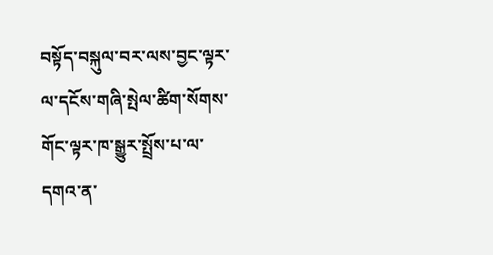བསྟོད་བསྐུལ་བར་ལས་བྱང་ལྟར་ལ་དངོས་གཞི་སྤེལ་ཚིག་སོགས་གོང་ལྟར་ཁ་སྒྱུར་སྤྲོས་པ་ལ་དགའ་ན་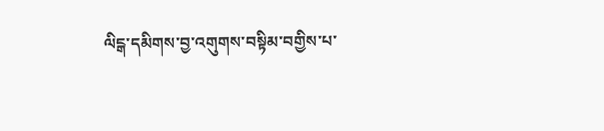ལིངྒ་དམིགས་བྱ་འགུགས་བསྟིམ་བགྱིས་པ་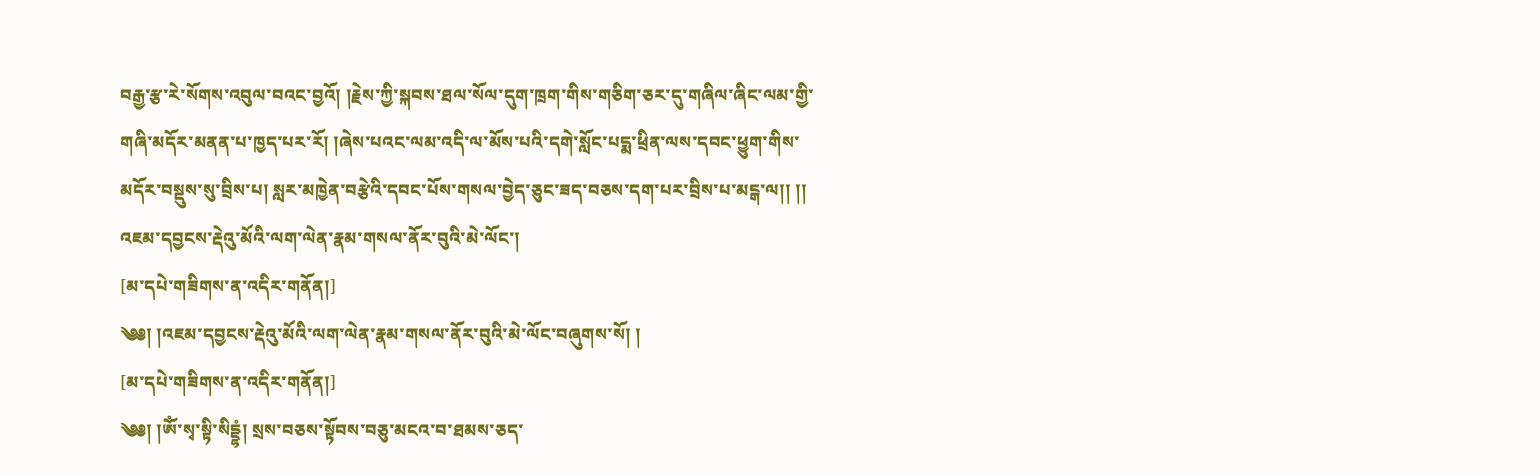བརྒྱ་རྩ་རེ་སོགས་འབུལ་བའང་བྱའོ། །རྗེས་ཀྱི་སྐབས་ཐལ་སོལ་དུག་ཁྲག་གིས་གཅིག་ཅར་དུ་གཞིལ་ཞིང་ལམ་གྱི་གཞི་མདོར་མནན་པ་ཁྱད་པར་རོ། །ཞེས་པའང་ལམ་འདི་ལ་མོས་པའི་དགེ་སློང་པདྨ་ཕྲིན་ལས་དབང་ཕྱུག་གིས་མདོར་བསྡུས་སུ་བྲིས་པ། སླར་མཁྱེན་བརྩེའི་དབང་པོས་གསལ་བྱེད་ཅུང་ཟད་བཅས་དག་པར་བྲིས་པ་མངྒ་ལ།། །།
འཇམ་དབྱངས་རྡེའུ་མོའི་ལག་ལེན་རྣམ་གསལ་ནོར་བུའི་མེ་ལོང་།
[མ་དཔེ་གཟིགས་ན་འདིར་གནོན།]
༄༅། །འཇམ་དབྱངས་རྡེའུ་མོའི་ལག་ལེན་རྣམ་གསལ་ནོར་བུའི་མེ་ལོང་བཞུགས་སོ། །
[མ་དཔེ་གཟིགས་ན་འདིར་གནོན།]
༄༅། །ཨོཾ་སྭ་སྟི་སིདྡྷཾ། སྲས་བཅས་སྟོབས་བཅུ་མངའ་བ་ཐམས་ཅད་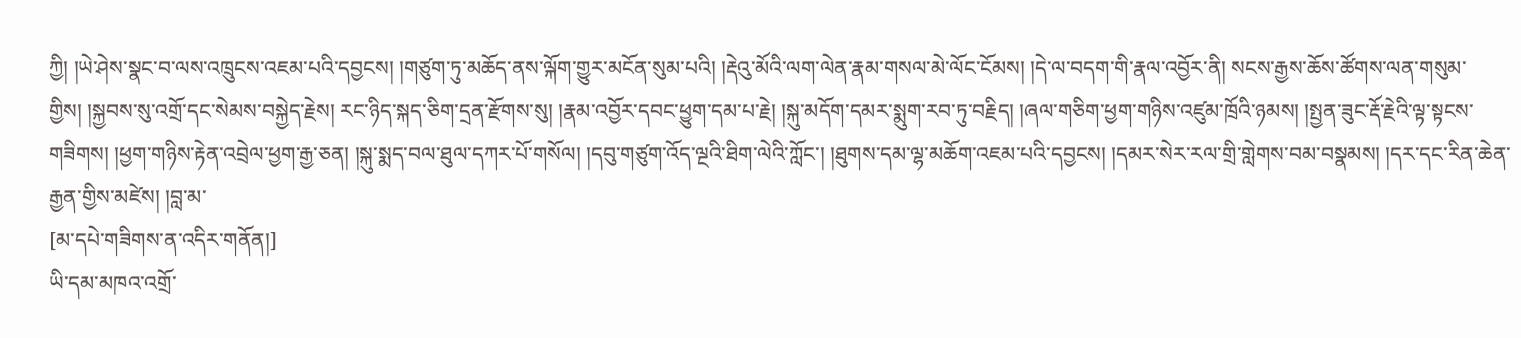ཀྱི། །ཡེ་ཤེས་སྣང་བ་ལས་འཁྲུངས་འཇམ་པའི་དབྱངས། །གཙུག་ཏུ་མཆོད་ནས་ལྐོག་གྱུར་མངོན་སུམ་པའི། །རྡེའུ་མོའི་ལག་ལེན་རྣམ་གསལ་མེ་ལོང་ངོམས། །དེ་ལ་བདག་གི་རྣལ་འབྱོར་ནི། སངས་རྒྱས་ཆོས་ཚོགས་ལན་གསུམ་གྱིས། །སྐྱབས་སུ་འགྲོ་དང་སེམས་བསྐྱེད་རྗེས། རང་ཉིད་སྐད་ཅིག་དྲན་རྫོགས་སུ། །རྣམ་འབྱོར་དབང་ཕྱུག་དམ་པ་རྗེ། །སྐུ་མདོག་དམར་སྨུག་རབ་ཏུ་བརྗིད། །ཞལ་གཅིག་ཕྱག་གཉིས་འཛུམ་ཁྲོའི་ཉམས། །སྤྱན་ཟུང་རྡོ་རྗེའི་ལྟ་སྟངས་གཟིགས། །ཕྱག་གཉིས་རྟེན་འབྲེལ་ཕྱག་རྒྱ་ཅན། །སྐུ་སྨད་བལ་ཐུལ་དཀར་པོ་གསོལ། །དབུ་གཙུག་འོད་ལྔའི་ཐིག་ལེའི་ཀློང་། །ཐུགས་དམ་ལྷ་མཆོག་འཇམ་པའི་དབྱངས། །དམར་སེར་རལ་གྲི་གླེགས་བམ་བསྣམས། །དར་དང་རིན་ཆེན་རྒྱན་གྱིས་མཛེས། །བླ་མ་
[མ་དཔེ་གཟིགས་ན་འདིར་གནོན།]
ཡི་དམ་མཁའ་འགྲོ་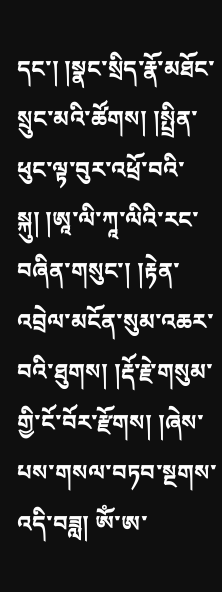དང་། །སྣང་སྲིད་རྣོ་མཐོང་སྲུང་མའི་ཚོགས། །སྤྲིན་ཕུང་ལྟ་བུར་འཕྲོ་བའི་སྐུ། །ཨཱ་ལི་ཀཱ་ལིའི་རང་བཞིན་གསུང་། །རྟེན་འབྲེལ་མངོན་སུམ་འཆར་བའི་ཐུགས། །རྡོ་རྗེ་གསུམ་གྱི་ངོ་བོར་རྫོགས། །ཞེས་པས་གསལ་བཏབ་སྔགས་འདི་བཟླ། ཨོཾ་ཨ་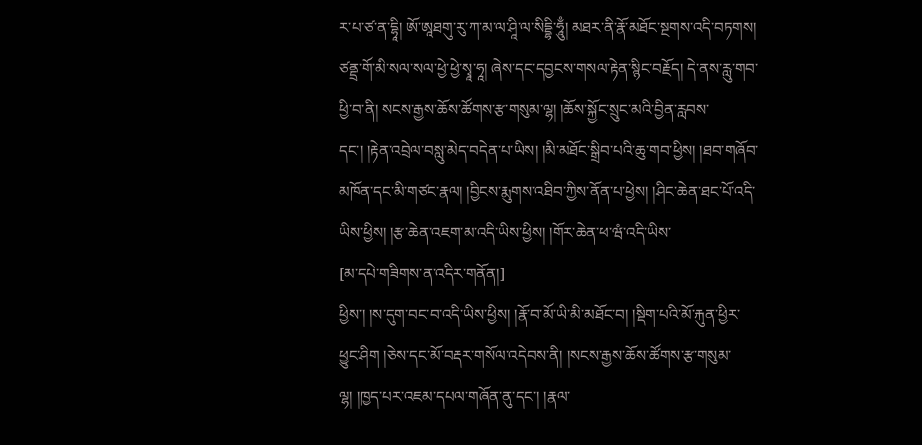ར་པ་ཙ་ན་དྷཱི། ཨོ་ཨཱཐགུ་རུ་ཀ་མ་ལ་ཤཱི་ལ་སིདྡྷི་ཧཱུྃ། མཐར་ནི་རྣོ་མཐོང་སྔགས་འདི་བཏགས། ཙནྡྲ་གོ་མི་སལ་སལ་ཕྱེ་ཕྱེ་སྭཱ་ཧཱ། ཞེས་དང་དབྱངས་གསལ་རྟེན་སྙིང་བརྗོད། དེ་ནས་རླུ་གབ་ཕྱི་བ་ནི། སངས་རྒྱས་ཆོས་ཚོགས་རྩ་གསུམ་ལྷ། །ཆོས་སྐྱོང་སྲུང་མའི་བྱིན་རླབས་དང་། །རྟེན་འབྲེལ་བསླུ་མེད་བདེན་པ་ཡིས། །མི་མཐོང་སྒྲིབ་པའི་ཆུ་གབ་ཕྱིས། །ཐབ་གཞོབ་མཁོན་དང་མི་གཙང་རྣལ། །བྱིངས་རྨུགས་འཐིབ་ཀྱིས་ནོན་པ་ཕྱེས། །ཤིང་ཆེན་ཐང་པོ་འདི་ཡིས་ཕྱིས། །རྩ་ཆེན་འཇག་མ་འདི་ཡིས་ཕྱིས། །གོར་ཆེན་ཕ་ཝཾ་འདི་ཡིས་
[མ་དཔེ་གཟིགས་ན་འདིར་གནོན།]
ཕྱིས་། །ས་དུག་བང་བ་འདི་ཡིས་ཕྱིས། །རྣོ་བ་མོ་ཡི་མི་མཐོང་བ། །སྡིག་པའི་མོ་རྐུན་ཕྱིར་ཕྱུང་ཤིག །ཅེས་དང་མོ་བརྡར་གསོལ་འདེབས་ནི། །སངས་རྒྱས་ཆོས་ཚོགས་རྩ་གསུམ་ལྷ། །ཁྱད་པར་འཇམ་དཔལ་གཞོན་ནུ་དང་། །རྣལ་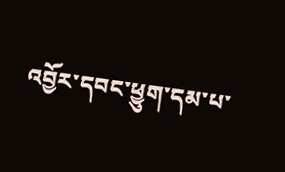འབྱོར་དབང་ཕྱུག་དམ་པ་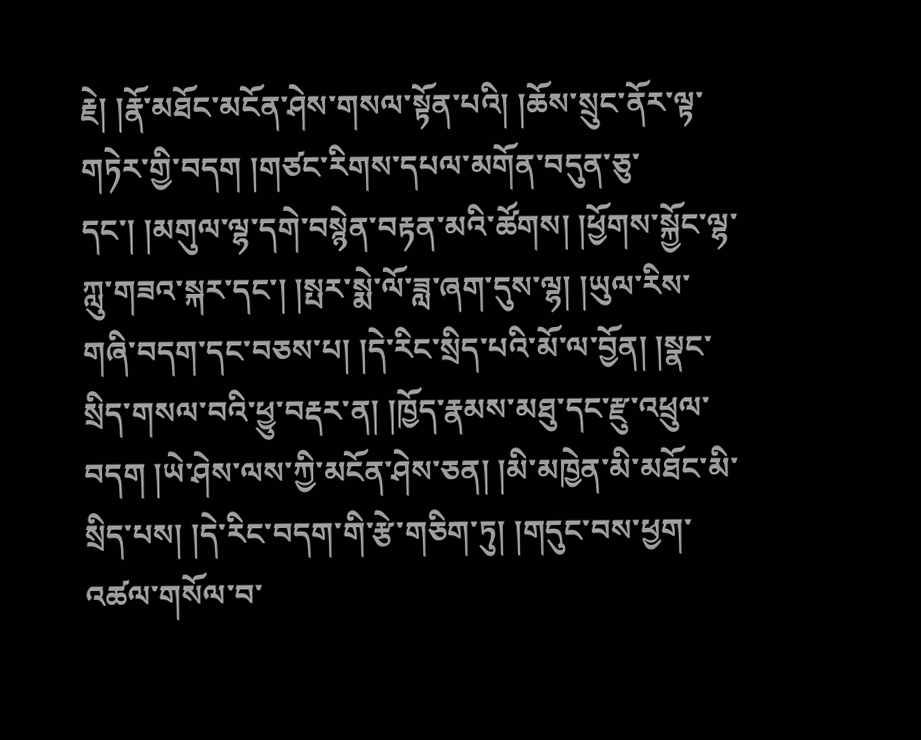རྗེ། །རྣོ་མཐོང་མངོན་ཤེས་གསལ་སྟོན་པའི། །ཆོས་སྲུང་ནོར་ལྟ་གཏེར་གྱི་བདག །གཙང་རིགས་དཔལ་མགོན་བདུན་ཅུ་དང་། །མགུལ་ལྷ་དགེ་བསྙེན་བརྟན་མའི་ཚོགས། །ཕྱོགས་སྐྱོང་ལྷ་ཀླུ་གཟའ་སྐར་དང་། །སྤར་སྨེ་ལོ་ཟླ་ཞག་དུས་ལྷ། །ཡུལ་རིས་གཞི་བདག་དང་བཅས་པ། །དེ་རིང་སྲིད་པའི་མོ་ལ་བྱོན། །སྣང་སྲིད་གསལ་བའི་ཕྱུ་བརྡར་ན། །ཁྱོད་རྣམས་མཐུ་དང་རྫུ་འཕྲུལ་བདག །ཡེ་ཤེས་ལས་ཀྱི་མངོན་ཤེས་ཅན། །མི་མཁྱེན་མི་མཐོང་མི་སྲིད་པས། །དེ་རིང་བདག་གི་རྩེ་གཅིག་ཏུ། །གདུང་བས་ཕྱག་འཚལ་གསོལ་བ་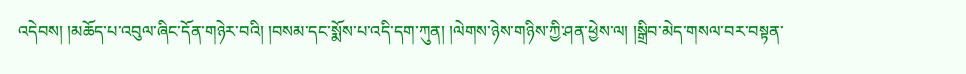འདེབས། །མཆོད་པ་འབུལ་ཞིང་དོན་གཉེར་བའི། །བསམ་དང་སྨོས་པ་འདི་དག་ཀུན། །ལེགས་ཉེས་གཉིས་ཀྱི་ཤན་ཕྱེས་ལ། །སྒྲིབ་མེད་གསལ་བར་བསྟན་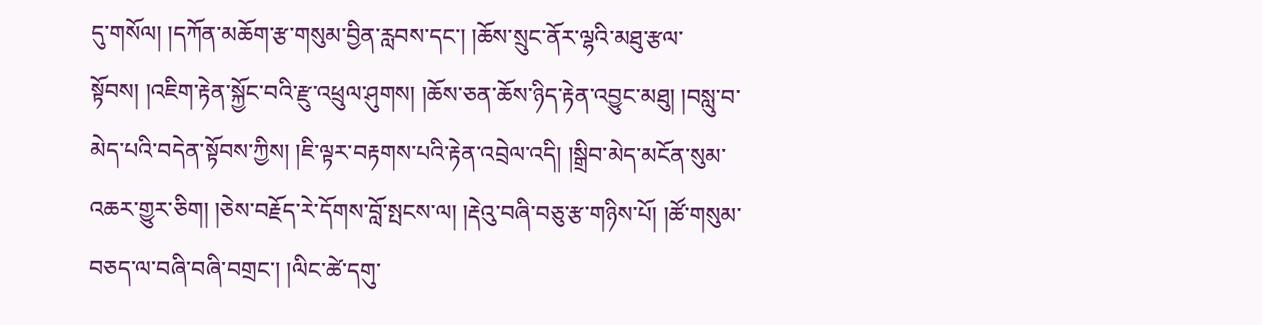དུ་གསོལ། །དཀོན་མཆོག་རྩ་གསུམ་བྱིན་རླབས་དང་། །ཆོས་སྲུང་ནོར་ལྷའི་མཐུ་རྩལ་སྟོབས། །འཇིག་རྟེན་སྐྱོང་བའི་རྫུ་འཕྲུལ་ཤུགས། །ཆོས་ཅན་ཆོས་ཉིད་རྟེན་འབྱུང་མཐུ། །བསླུ་བ་མེད་པའི་བདེན་སྟོབས་ཀྱིས། །ཇི་ལྟར་བརྟགས་པའི་རྟེན་འབྲེལ་འདི། །སྒྲིབ་མེད་མངོན་སུམ་འཆར་གྱུར་ཅིག། །ཅེས་བརྗོད་རེ་དོགས་བློ་སྤངས་ལ། །རྡེའུ་བཞི་བཅུ་རྩ་གཉིས་པོ། །ཚོ་གསུམ་བཅད་ལ་བཞི་བཞི་བགྲང་། །ལིང་ཚེ་དགུ་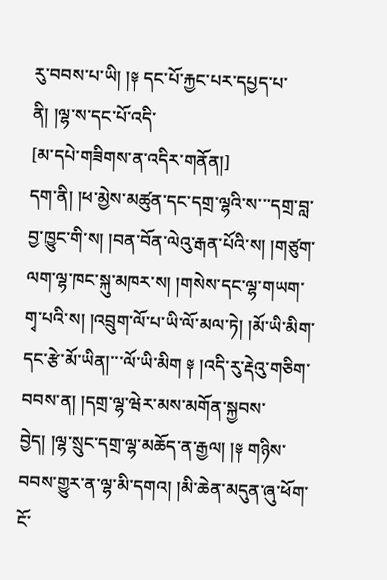རུ་བབས་པ་ཡི། །༈ དང་པོ་རྐྱང་པར་དཔྱད་པ་ནི། །ལྷ་ས་དང་པོ་འདི་
[མ་དཔེ་གཟིགས་ན་འདིར་གནོན།]
དག་ནི། །ཕ་མྱེས་མཚུན་དང་དགྲ་ལྷའི་ས་་་དགྲ་བླ་བྱ་ཁྱུང་གི་ས། །བན་བོན་ལེའུ་རྒན་པོའི་ས། །གཙུག་ལག་ལྷ་ཁང་སྐུ་མཁར་ས། །གསེས་དང་ལྷ་གཡག་གྭ་པའི་ས། །འབྲུག་ལོ་པ་ཡི་ལོ་མལ་ཏེ། །མོ་ཡི་མིག་དང་རྩེ་མོ་ཡིན།་་་ལོ་ཡི་མིག ༈ །འདི་རུ་རྡེའུ་གཅིག་བབས་ན། །དགྲ་ལྷ་ཝེར་མས་མགོན་སྐྱབས་བྱེད། །ལྷ་སྲུང་དགྲ་ལྷ་མཆོད་ན་རྒྱལ། །༈ གཉིས་བབས་གྱུར་ན་ལྷ་མི་དགའ། །མི་ཆེན་མདུན་ཞུ་ཕོག་ངོ་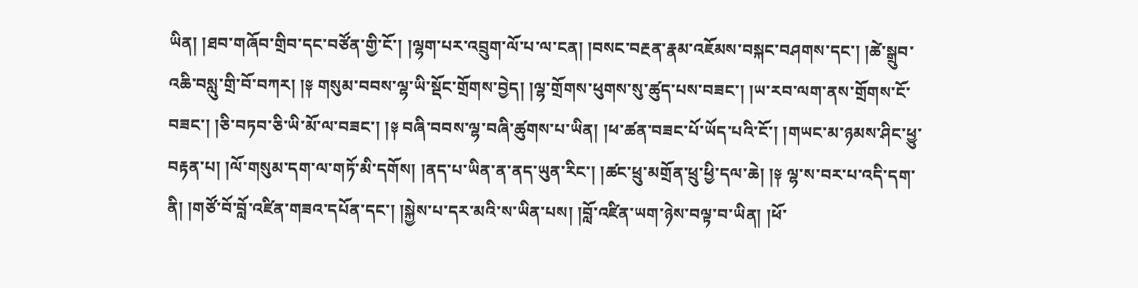ཡིན། །ཐབ་གཞོབ་གྲིབ་དང་བཙོན་གྱི་ངོ་། །ལྷག་པར་འབྲུག་ལོ་པ་ལ་ངན། །བསང་བརྔན་རྣམ་འཇོམས་བསྐང་བཤགས་དང་། །ཚེ་སྒྲུབ་འཆི་བསླུ་གྲི་བོ་བཀར། །༈ གསུམ་བབས་ལྷ་ཡི་སྡོང་གྲོགས་བྱེད། །ལྷ་གྲོགས་ཕུགས་སུ་ཚུད་པས་བཟང་། །ཡ་རབ་ལག་ནས་གྲོགས་ངོ་བཟང་། །ཅི་བཏབ་ཅི་ཡི་མོ་ལ་བཟང་། །༈ བཞི་བབས་ལྷ་བཞི་ཚུགས་པ་ཡིན། །ཕ་ཚན་བཟང་པོ་ཡོད་པའི་ངོ་། །གཡང་མ་ཉམས་ཤིང་ཕྱུ་བརྟན་པ། །ལོ་གསུམ་དག་ལ་གཏོ་མི་དགོས། །ནད་པ་ཡིན་ན་ནད་ཡུན་རིང་། །ཚང་ཕྲུ་མགྲོན་ཕྲུ་ཕྱི་དལ་ཆེ། །༈ ལྷ་ས་བར་པ་འདི་དག་ནི། །གཙོ་བོ་བློ་འཛིན་གཟའ་དཔོན་དང་། །སྐྱེས་པ་དར་མའི་ས་ཡིན་པས། །བློ་འཛིན་ཡག་ཉེས་བལྟ་བ་ཡིན། །ཕོ་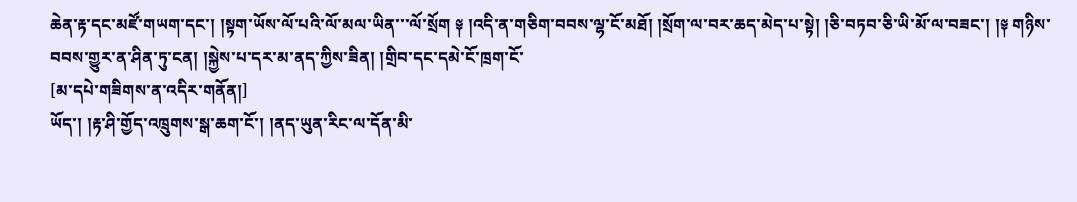ཆེན་རྟ་དང་མཛོ་གཡག་དང་། །སྟག་ཡོས་ལོ་པའི་ལོ་མལ་ཡིན་་་ལོ་སྲོག ༈ །འདི་ན་གཅིག་བབས་ལྷ་ངོ་མཐོ། །སྲོག་ལ་བར་ཆད་མེད་པ་སྟེ། །ཅི་བཏབ་ཅི་ཡི་མོ་ལ་བཟང་། །༈ གཉིས་བབས་གྱུར་ན་ཤིན་ཏུ་ངན། །སྐྱེས་པ་དར་མ་ནད་ཀྱིས་ཟིན། །གྲིབ་དང་དམེ་ངོ་ཁྲག་ངོ་
[མ་དཔེ་གཟིགས་ན་འདིར་གནོན།]
ཡོད་། །རྟ་ཤི་གྱོད་འཁྲུགས་སྒ་ཆག་ངོ་། །ནད་ཡུན་རིང་ལ་དོན་མི་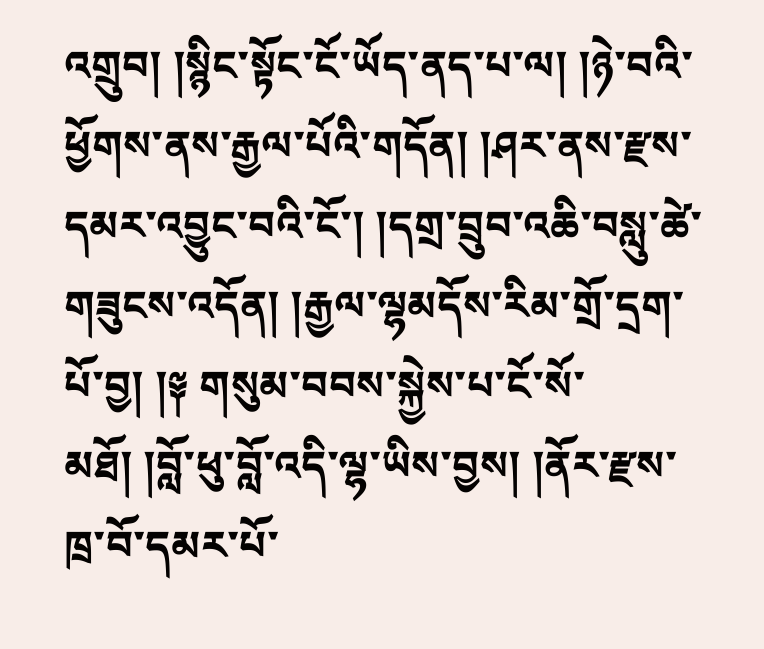འགྲུབ། །སྙིང་སྟོང་ངོ་ཡོད་ནད་པ་ལ། །ཉེ་བའི་ཕྱོགས་ནས་རྒྱལ་པོའི་གདོན། །ཤར་ནས་རྫས་དམར་འབྱུང་བའི་ངོ་། །དགྲ་བྲུབ་འཆི་བསླུ་ཚེ་གཟུངས་འདོན། །རྒྱལ་ལྷམདོས་རིམ་གྲོ་དྲག་པོ་བྱ། །༈ གསུམ་བབས་སྐྱེས་པ་ངོ་སོ་མཐོ། །བློ་ཕུ་བློ་འདི་ལྷ་ཡིས་བྱས། །ནོར་རྫས་ཁྲ་བོ་དམར་པོ་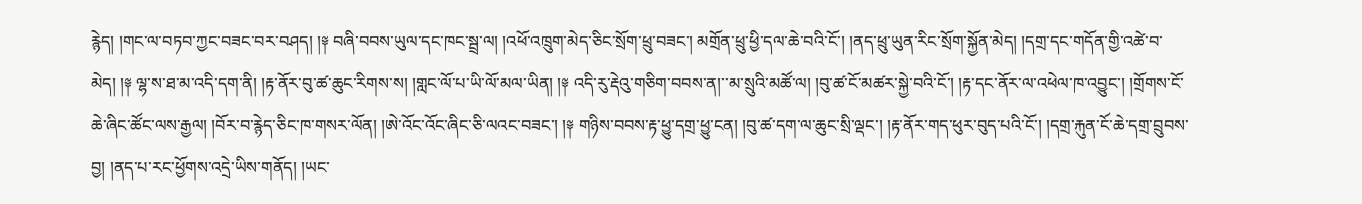རྙེད། །གང་ལ་བཏབ་ཀྱང་བཟང་བར་བཤད། །༈ བཞི་བབས་ཡུལ་དང་ཁང་སྦྲ་ལ། །འཕོ་འཁྲུག་མེད་ཅིང་སྲོག་ཕྲུ་བཟང་། མགྲོན་ཕྲུ་ཕྱི་དལ་ཆེ་བའི་ངོ་། །ནད་ཕྲུ་ཡུན་རིང་སྲོག་སྐྱོན་མེད། །དགྲ་དང་གདོན་གྱི་འཚེ་བ་མེད། །༈ ལྷ་ས་ཐ་མ་འདི་དག་ནི། །རྟ་ནོར་བུ་ཚ་ཆུང་རིགས་ས། །གླང་ལོ་པ་ཡི་ལོ་མལ་ཡིན། །༈ འདི་རུ་རྡེའུ་གཅིག་བབས་ན།་་མ་སྲུའི་མཚོ་ལ། །བུ་ཚ་ངོ་མཚར་སྐྱེ་བའི་ངོ་། །རྟ་དང་ནོར་ལ་འཕེལ་ཁ་འབྱུང་། །གྲོགས་ངོ་ཆེ་ཞིང་ཚོང་ལས་རྒྱལ། །བོར་བ་རྙེད་ཅིང་ཁ་གསར་ལོན། །ཨེ་འོང་འོང་ཞིང་ཅི་ལའང་བཟང་། །༈ གཉིས་བབས་རྟ་ཕྱུ་དགྲ་ཕྱུ་ངན། །བུ་ཚ་དག་ལ་ཆུང་སྲི་ལྡང་། །རྟ་ནོར་གད་ཕུར་བུད་པའི་ངོ་། །དགྲ་རྐུན་ངོ་ཆེ་དགྲ་བྲུབས་བྱ། །ནད་པ་རང་ཕྱོགས་འདྲེ་ཡིས་གནོད། །ཡང་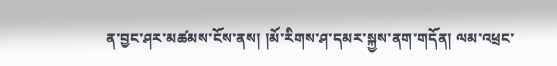ན་བྱང་ཤར་མཚམས་ངོས་ནས། །མོ་རིགས་ཤ་དམར་སྐྱས་ནག་གདོན། ལམ་འཕྲང་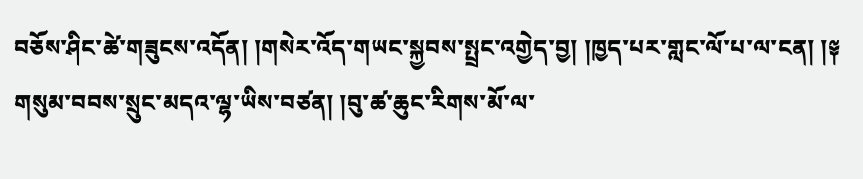བཅོས་ཤིང་ཚེ་གཟུངས་འདོན། །གསེར་འོད་གཡང་སྐྱབས་སྤྲང་འགྱེད་བྱ། །ཁྱད་པར་གླང་ལོ་པ་ལ་ངན། །༈ གསུམ་བབས་སྲུང་མདའ་ལྷ་ཡིས་བཙན། །བུ་ཚ་ཆུང་རིགས་མོ་ལ་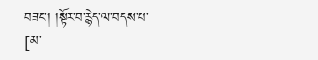བཟང་། །སྟོར་བ་རྙེད་ལ་བདས་པ་
[མ་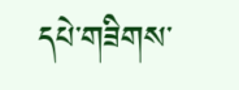དཔེ་གཟིགས་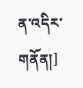ན་འདིར་གནོན།]